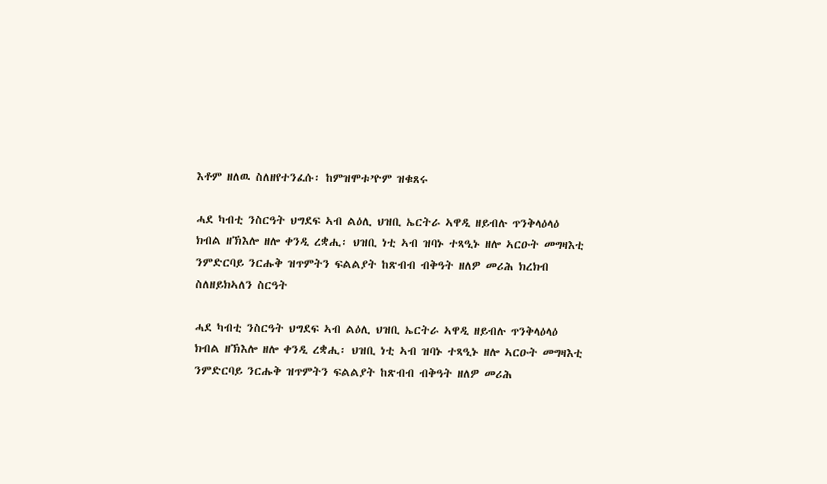እቶም ዘለዉ ስለዘየተንፈሱ፡ ከምዝሞቱ’ዮም ዝቁጸሩ

ሓደ ካብቲ ንስርዓት ህግደፍ ኣብ ልዕሊ ህዝቢ ኤርትራ ኣዋዲ ዘይብሉ ጥንቅላዕላዕ ክብል ዘኽእሎ ዘሎ ቀንዲ ረቋሒ፡ ህዝቢ ነቲ ኣብ ዝባኑ ተጻዒኑ ዘሎ ኣርዑት መግዛእቲ ንምድርባይ ንርሑቅ ዝጥምትን ፍልልያት ከጽብብ ብቅዓት ዘለዎ መሪሕ ክረክብ ስለዘይክኣለን ስርዓት

ሓደ ካብቲ ንስርዓት ህግደፍ ኣብ ልዕሊ ህዝቢ ኤርትራ ኣዋዲ ዘይብሉ ጥንቅላዕላዕ ክብል ዘኽእሎ ዘሎ ቀንዲ ረቋሒ፡ ህዝቢ ነቲ ኣብ ዝባኑ ተጻዒኑ ዘሎ ኣርዑት መግዛእቲ ንምድርባይ ንርሑቅ ዝጥምትን ፍልልያት ከጽብብ ብቅዓት ዘለዎ መሪሕ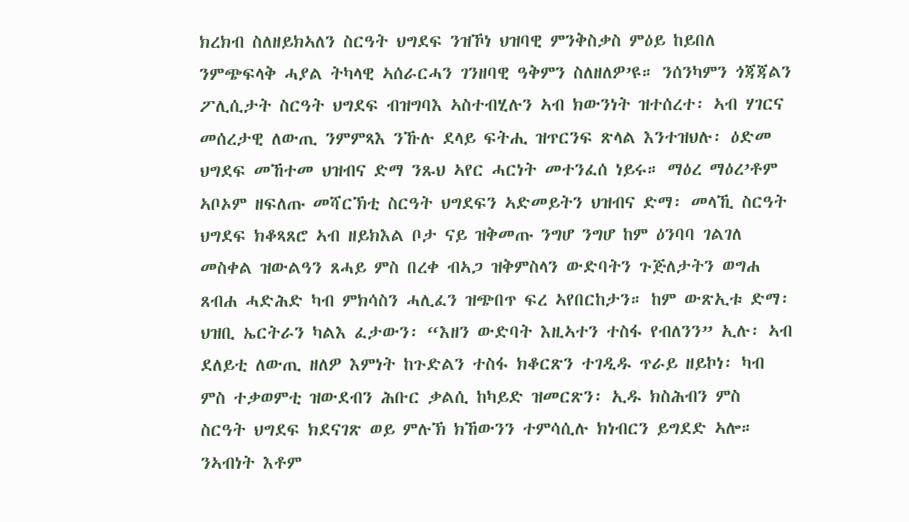ክረክብ ስለዘይክኣለን ስርዓት ህግደፍ ንዝኾነ ህዝባዊ ምንቅስቃስ ምዕይ ከይበለ ንምጭፍላቅ ሓያል ትካላዊ ኣሰራርሓን ገንዘባዊ ዓቅምን ስለዘለዎ’ዩ። ንሰንካምን ጎጃጃልን ፖሊሲታት ስርዓት ህግደፍ ብዝግባእ ኣስተብሂሉን ኣብ ክውንነት ዝተሰረተ፡ ኣብ ሃገርና መሰረታዊ ለውጢ ንምምጻእ ንኹሉ ደላይ ፍትሒ ዝጥርንፍ ጽላል እንተዝህሉ፡ ዕድመ ህግደፍ መኸተመ ህዝብና ድማ ንጹህ ኣየር ሓርነት መተንፈሰ ነይሩ። ማዕረ ማዕረ’ቶም ኣቦኦም ዘፍለጡ መሻርኽቲ ስርዓት ህግደፍን ኣድመይትን ህዝብና ድማ፡ መላኺ ስርዓት ህግደፍ ክቆጻጸሮ ኣብ ዘይክእል ቦታ ናይ ዝቅመጡ ንግሆ ንግሆ ከም ዕንባባ ገልገለ መስቀል ዝውልዓን ጸሓይ ምስ በረቀ ብኣጋ ዝቅምስላን ውድባትን ጉጅለታትን ወግሐ ጸብሐ ሓድሕድ ካብ ምክሳስን ሓሊፈን ዝጭበጥ ፍረ ኣየበርከታን። ከም ውጽኢቱ ድማ፡ ህዝቢ ኤርትራን ካልእ ፈታውን፡ “እዘን ውድባት እዚኣተን ተስፋ የብለንን” ኢሉ፡ ኣብ ደለይቲ ለውጢ ዘለዎ እምነት ከጉድልን ተስፋ ክቆርጽን ተገዲዱ ጥራይ ዘይኮነ፡ ካብ ምስ ተቃወምቲ ዝውደብን ሕቡር ቃልሲ ከካይድ ዝመርጽን፡ ኢዱ ክስሕብን ምስ ስርዓት ህግደፍ ክደናገጽ ወይ ምሉኽ ክኸውንን ተምሳሲሉ ክነብርን ይግደድ ኣሎ። ንኣብነት እቶም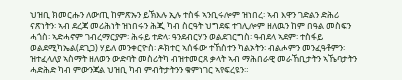ህዝቢ ክመርሑን ለውጢ ከምጽኡን ይኽእሉ ኢሉ ተስፋ ኣንቢሩሎም ዝነበረ፡ ኣብ እዋን ገድልን ድሕሪ ናጽነትን፡ ኣብ ደረጃ መሪሕነት ዝነበሩን ሕጂ ካብ ስርዓት ህግደፍ ተገሊሎም ዘለዉን ከም በዓል መስፍን ሓጎስ፡ ኣድሓኖም ገብረማርያም፡ ሕሩይ ተድላ፡ ዓንደብርሃን ወልደገርግስ፡ ዓብደላ ኣደም፡ ተስፋይ ወልደሚካኤል(ደጊጋ) ሃይለ መንቀርዮስ፡ ዶክተር ኣሰፋው ተኸስተን ካልኦትን፡ ብልሖምን መንፈዓቶምን፡ ዝተፈላለያ ኣስማት ዘለወን ውድባት መስሪትካ ብዝተመርጸ ቃላት ኣብ ማሕበራዊ መራኸቢታትን ኣኼባታትን ሓድሕድ ካብ ምውንጃል ህዝቢ ካብ ምብትታትንን ቁምነገር ኣየፍረዩን።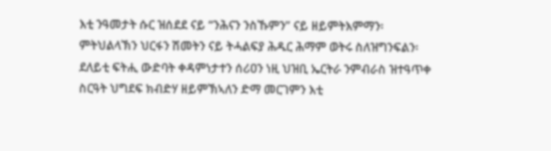እቲ ንዓመታት ሱር ዝሰደደ ናይ “ንሕናን ንስኹምን” ናይ ዘይምትእምማን፡ ምትህልላኽን ህርፋን ሽመትን ናይ ትሓልፍያ ሕዱር ሕማም ወትሩ ስለዝግንፍልን፡ ደለይቲ ፍትሒ ውድባት ቀዳምነታተን ሰሪዐን ነዚ ህዝቢ ኤርትራ ንምብራስ ዝተዓጥቀ ስርዓት ህግደፍ ክብድሃ ዘይምኽኣለን ድማ መርገምን እቲ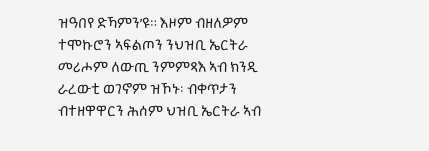ዝዓበየ ድኻምን’ዩ። እዞም ብዘለዎም ተሞኩሮን ኣፍልጦን ንህዝቢ ኤርትራ መሪሖም ለውጢ ንምምጻእ ኣብ ክንዲ ራረውቲ ወገኖም ዝኾኑ፡ ብቀጥታን ብተዘዋዋርን ሕሰም ህዝቢ ኤርትራ ኣብ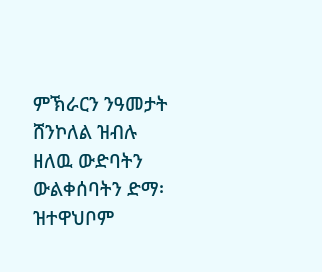ምኽራርን ንዓመታት ሸንኮለል ዝብሉ ዘለዉ ውድባትን ውልቀሰባትን ድማ፡ ዝተዋህቦም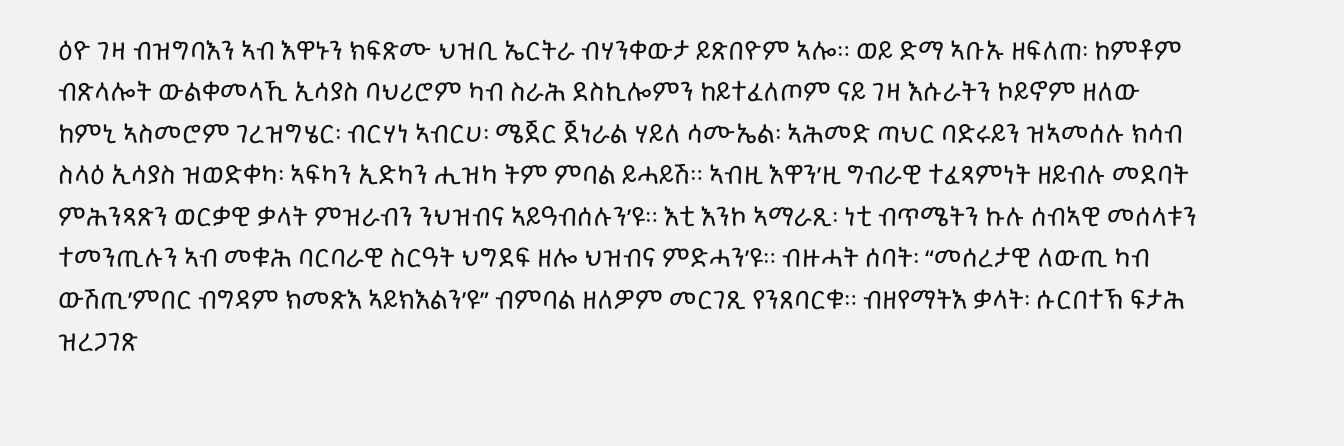ዕዮ ገዛ ብዝግባእን ኣብ እዋኑን ክፍጽሙ ህዝቢ ኤርትራ ብሃንቀውታ ይጽበዮም ኣሎ። ወይ ድማ ኣቡኡ ዘፍለጠ፡ ከምቶም ብጽላሎት ውልቀመላኺ ኢሳያስ ባህሪሮም ካብ ስራሕ ደስኪሎምን ከይተፈለጦም ናይ ገዛ እሱራትን ኮይኖም ዘለው ከምኒ ኣስመሮም ገረዝግሄር፡ ብርሃነ ኣብርሀ፡ ሜጀር ጀነራል ሃይለ ሳሙኤል፡ ኣሕመድ ጣህር ባድሩይን ዝኣመሰሉ ክሳብ ስላዕ ኢሳያስ ዝወድቀካ፡ ኣፍካን ኢድካን ሒዝካ ትም ምባል ይሓይሽ። ኣብዚ እዋን’ዚ ግብራዊ ተፈጻምነት ዘይብሉ መደባት ምሕንጻጽን ወርቃዊ ቃላት ምዝራብን ንህዝብና ኣይዓብሰሉን’ዩ። እቲ እንኮ ኣማራጺ፡ ነቲ ብጥሜትን ኩሉ ሰብኣዊ መሰላቱን ተመንጢሉን ኣብ መቁሕ ባርባራዊ ስርዓት ህግደፍ ዘሎ ህዝብና ምድሓን’ዩ። ብዙሓት ሰባት፡ “መሰረታዊ ለውጢ ካብ ውሽጢ’ምበር ብግዳም ክመጽእ ኣይክእልን’ዩ” ብምባል ዘለዎም መርገጺ የንጸባርቁ። ብዘየማትእ ቃላት፡ ሱርበተኽ ፍታሕ ዝረጋገጽ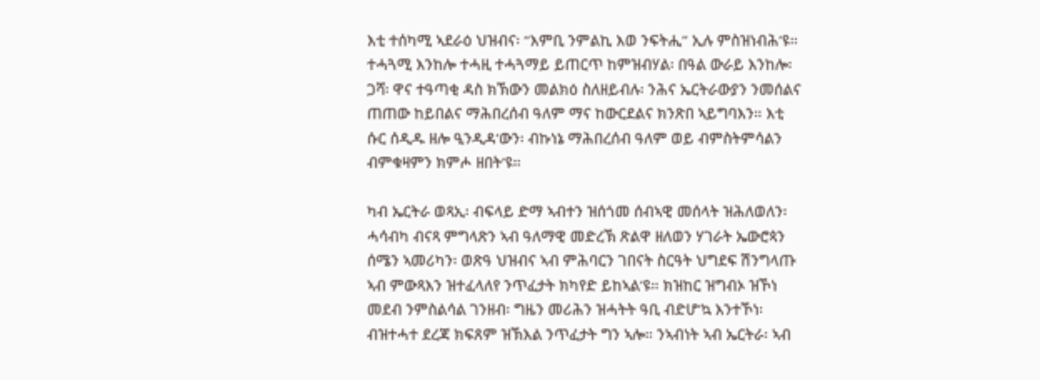እቲ ተሰካሚ ኣደራዕ ህዝብና፡ “እምቢ ንምልኪ እወ ንፍትሒ” ኢሉ ምስዝነብሕ’ዩ። ተሓጓሚ እንከሎ ተሓዚ ተሓጓማይ ይጠርጥ ከምዝብሃል፡ በዓል ውራይ እንከሎ፡ ጋሻ፡ ዋና ተዓጣቂ ዳስ ክኽውን መልክዕ ስለዘይብሉ፡ ንሕና ኤርትራውያን ንመሰልና ጠጠው ከይበልና ማሕበረሰብ ዓለም ማና ከውርደልና ክንጽበ ኣይግባእን። እቲ ሱር ሰዲዱ ዘሎ ዒንዲዳ’ውን፡ ብኩነኔ ማሕበረሰብ ዓለም ወይ ብምስትምሳልን ብምቁዛምን ክምሖ ዘበት’ዩ።

ካብ ኤርትራ ወጻኢ፡ ብፍላይ ድማ ኣብተን ዝሰጎመ ሰብኣዊ መሰላት ዝሕለወለን፡ ሓሳብካ ብናጻ ምግላጽን ኣብ ዓለማዊ መድረኽ ጽልዋ ዘለወን ሃገራት ኤውሮጳን ሰሜን ኣመሪካን፡ ወጽዓ ህዝብና ኣብ ምሕባርን ገበናት ስርዓት ህግደፍ ሽንግላጡ ኣብ ምውጻእን ዝተፈላለየ ንጥፈታት ክካየድ ይከኣል’ዩ። ክዝከር ዝግብኦ ዝኾነ መደብ ንምስልሳል ገንዘብ፡ ግዜን መሪሕን ዝሓትት ዓቢ ብድሆ’ኳ እንተኾነ፡ ብዝተሓተ ደረጃ ክፍጸም ዝኽእል ንጥፈታት ግን ኣሎ። ንኣብነት ኣብ ኤርትራ፡ ኣብ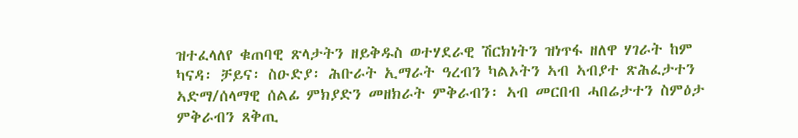ዝተፈላለየ ቁጠባዊ ጽላታትን ዘይቅዱስ ወተሃደራዊ ሽርክነትን ዝነጥፋ ዘለዋ ሃገራት ከም ካናዳ፡ ቻይና፡ ስዑድያ፡ ሕቡራት ኢማራት ዓረብን ካልኦትን ኣብ ኣብያተ ጽሕፈታተን ኣድማ/ሰላማዊ ሰልፊ ምክያድን መዘክራት ምቅራብን፡ ኣብ መርበብ ሓበሬታተን ስምዕታ ምቅራብን ጸቅጢ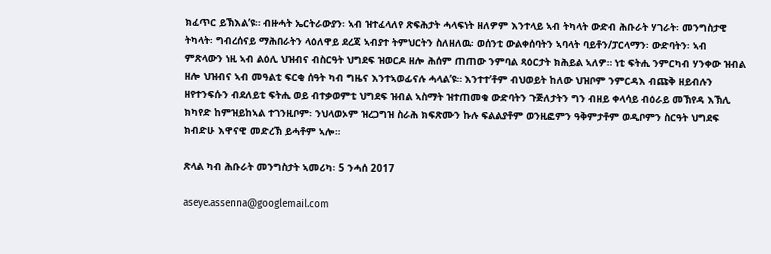ክፈጥር ይኽእል’ዩ። ብዙሓት ኤርትራውያን፡ ኣብ ዝተፈላለየ ጽፍሕታት ሓላፍነት ዘለዎም እንተላይ ኣብ ትካላት ውድብ ሕቡራት ሃገራት፡ መንግስታዊ ትካላት፡ ግብረሰናይ ማሕበራትን ላዕለዋይ ደረጃ ኣብያተ ትምህርትን ስለዘለዉ፡ ወሰንቲ ውልቀሰባትን ኣባላት ባይቶን/ፓርላማን፡ ውድባትን፡ ኣብ ምጽላውን ነዚ ኣብ ልዕሊ ህዝብና ብስርዓት ህግደፍ ዝወርዶ ዘሎ ሕሰም ጠጠው ንምባል ጻዕርታት ክሕይል ኣለዎ። ነቲ ፍትሒ ንምርካብ ሃንቀው ዝብል ዘሎ ህዝብና ኣብ መዓልቲ ፍርቂ ሰዓት ካብ ግዜና እንተኣወፊናሉ ሓላል’ዩ። እንተተ’ቶም ብህወይት ከለው ህዝቦም ንምርዳእ ብጩቅ ዘይብሉን ዘየተንፍሱን ብደለይቲ ፍትሒ ወይ ብተቃወምቲ ህግደፍ ዝብል ኣስማት ዝተጠመቁ ውድባትን ጉጅለታትን ግን ብዘይ ቀላሳይ ብዕራይ መኽየዳ እኽሊ ክካየድ ከምዝይከኣል ተገንዚቦም፡ ንህላወኦም ዝረጋግዝ ስራሕ ክፍጽሙን ኩሉ ፍልልያቶም ወንዚፎምን ዓቅምታቶም ወዲቦምን ስርዓት ህግደፍ ክብድሁ እዋናዊ መድረኽ ይሓቶም ኣሎ።

ጽላል ካብ ሕቡራት መንግስታት ኣመሪካ፡ 5 ንሓሰ 2017

aseye.assenna@googlemail.com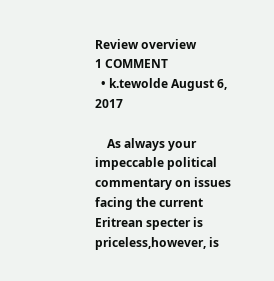Review overview
1 COMMENT
  • k.tewolde August 6, 2017

    As always your impeccable political commentary on issues facing the current Eritrean specter is priceless,however, is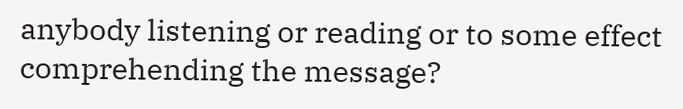anybody listening or reading or to some effect comprehending the message?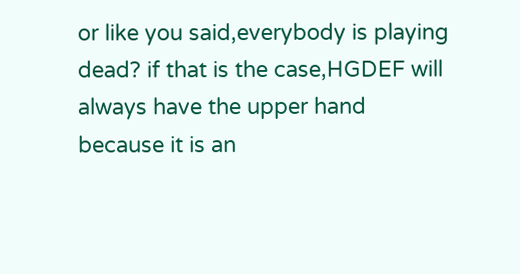or like you said,everybody is playing dead? if that is the case,HGDEF will always have the upper hand because it is an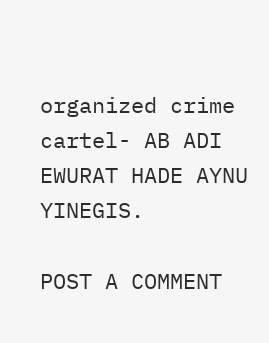organized crime cartel- AB ADI EWURAT HADE AYNU YINEGIS.

POST A COMMENT